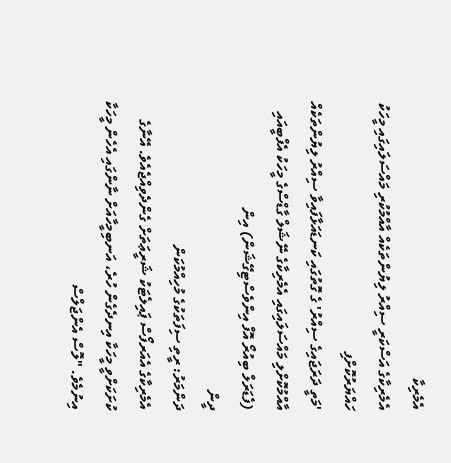އެމެރިކާ
އެމެރިކާގެ އަސްކަރީ ސިއްރު ލިޔުންތަކެއް އާއްމުކުރި މައްސަލައިގައި މީހަކު ހައްޔަރުކޮށްފި
'މަތީ ދަރަޖައިގެ ސިއްރު' ގެ ގޮތުގައި ކަނޑައަޅާފައިވާ ސިއްރު ލިޔުންތަކެއް އާއްމުކޮށްލި މައްސަލައިގައި އެމެރިކާގެ ނޭޝަލް ގާޑްސްގެ މީހަކު އެފްބީއައި (ފެޑަރަލް ބިއުރޯ އޮފް އިންވެސްޓިގޭޝަން) އިން
ދީން
ދަންމަރު: ރީތި ސިފަތަކުގެ މުހިއްމުކަން
އެމެރިކާގެ އެއަރފޯސް ޕައިލެޓަކު ޝަރީޢަތަށް ގެންދެވިއްޖެއެވެ. އޭނާގެ ކުށަކަށްވީ މީހަކާ އިނދެގެން ހުރެ، އަނބިމީހާއަށް ނާންގައި އެހެން މީހަކާ އިނުމެވެ. "ލޮސް އެންޖަލްސް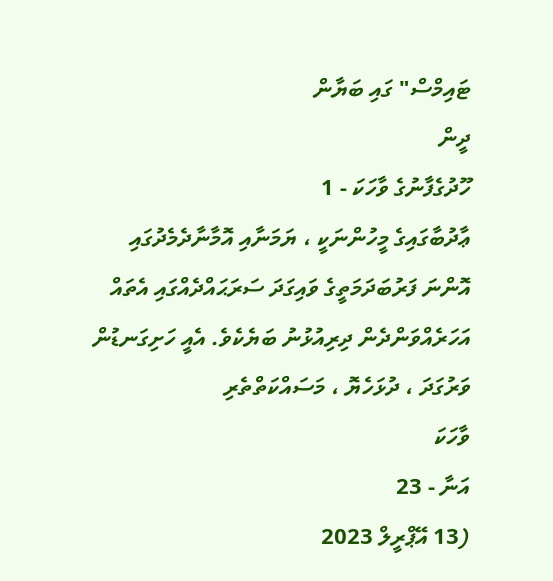ޓައިމްސް" ގައި ބަޔާން
ދީން
ހޫދުގެފާނުގެ ވާހަކަ - 1
ޢާދުބާގައިގެ މީހުންނަކީ ، ޔަމަނާއި އޮމާނާދެމެދުގައި އޮންނަ ފަރުބަދަމަތީގެ ވައިގަދަ ސަރަޙައްދެއްގައި އެތައް އަހަރެއްވަންދެން ދިރިއުޅުނު ބަޔެކެވެ. އެއީ ހަށިގަނޑުން ވަރުގަދަ ، ދުޅަހެޔޮ ، މަސައްކަތްތެރި
ވާހަކަ
އަނާ - 23
(13 އޭޕްރީލް 2023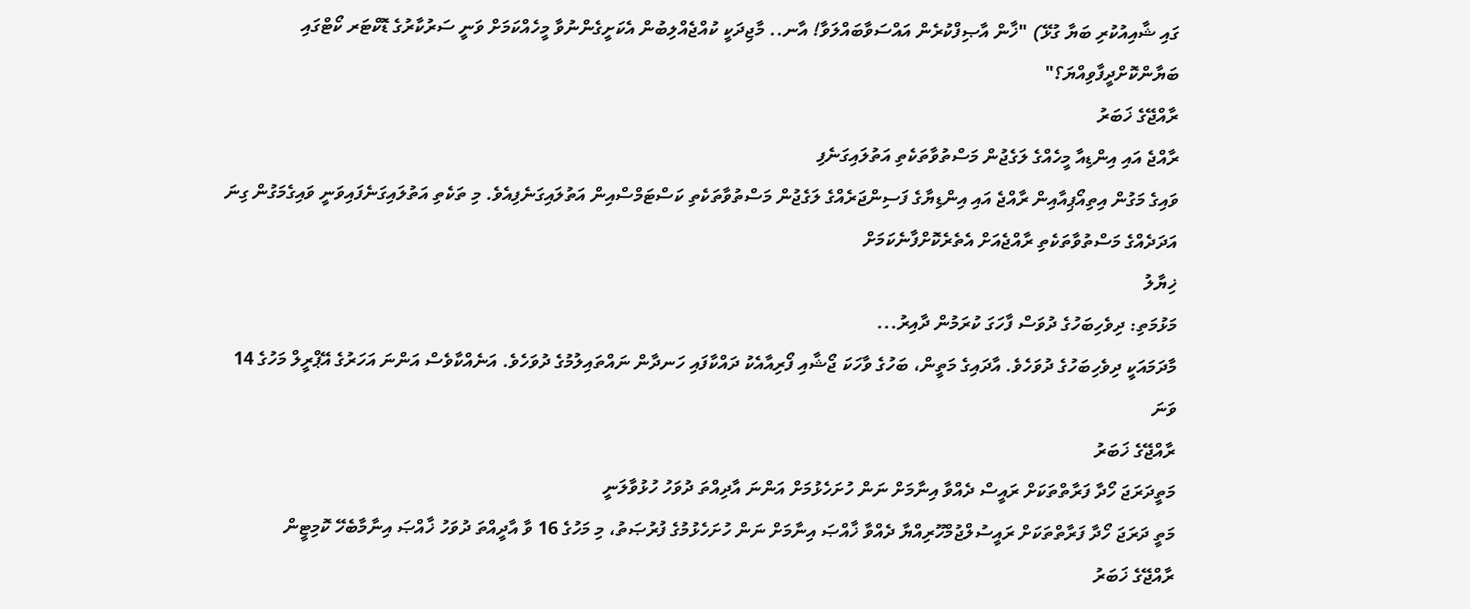ގައި ޝާއިއުކުރި ބަޔާ ގުޅޭ) "ޚާން އާޞިފްކުރެން އައްސަވާބައްލަވާ! އާނ.. މާޖިދަކީ ކުއްޖެއްލިބުން އެކަށީގެންނުވާ މީހެއްކަމަށް ވަނީ ސަރުކާރުގެ ޑޮކްޓަރ ކޯޓްގައި ބަޔާންކޮށްދީފާވިއްޔަ؟"
ރާއްޖޭގެ ޚަބަރު
ރާއްޖެ އައި އިންޑިއާ މީހެއްގެ ލަގެޖުން މަސްތުވާތަކެތި އަތުލައިގަނެފި
ވައިގެ މަގުން އިތިއޯޕިއާއިން ރާއްޖެ އައި އިންޑިޔާގެ ފަސިންޖަރެއްގެ ލަގެޖުން މަސްތުވާތަކެތި ކަސްޓަމްސްއިން އަތުލައިގަނެފިއެވެ. މި ތަކެތި އަތުލައިގަނެފައިވަނީ ވައިގެމަގުން ގިނަ އަދަދެއްގެ މަސްތުވާތަކެތި ރާއްޖެއަށް އެތެރެކޮށްފާނެކަމަށް
ޚިޔާލު
މަޅުމަތި: ދިވެހިބަހުގެ ދުވަސް ފާހަގަ ކުރަމުން ދާއިރު...
މާދަމައަކީ ދިވެހިބަހުގެ ދުވަހެވެ. އާދައިގެ މަތީން، ބަހުގެ ވާހަކަ ޖޯޝާއި ފޯރިއާއެކު ދައްކާފައި ހަނދާން ނައްތައިލުމުގެ ދުވަހެވެ. އަނެއްކާވެސް އަންނަ އަހަރުގެ އޭޕްރީލް މަހުގެ 14 ވަނަ
ރާއްޖޭގެ ޚަބަރު
މަތީދަރަޖަ ހޯދާ ފަރާތްތަކަށް ރައީސް ދެއްވާ އިނާމަށް ނަން ހުށަހެޅުމަށް އަންނަ އާދިއްތަ ދުވަހު ހުޅުވާލަނީ
މަތީ ދަރަޖަ ހޯދާ ފަރާތްތަކަށް ރައީސުލްޖުމްހޫރިއްޔާ ދެއްވާ ޚާއްޞަ އިނާމަށް ނަން ހުށަހެޅުމުގެ ފުރުޞަތު، މި މަހުގެ 16 ވާ އާދީއްތަ ދުވަހު ޚާއްޞަ އިނާމާބެހޭ ކޮމިޓީން
ރާއްޖޭގެ ޚަބަރު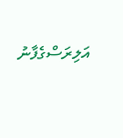އަލިރަސްގެފާނު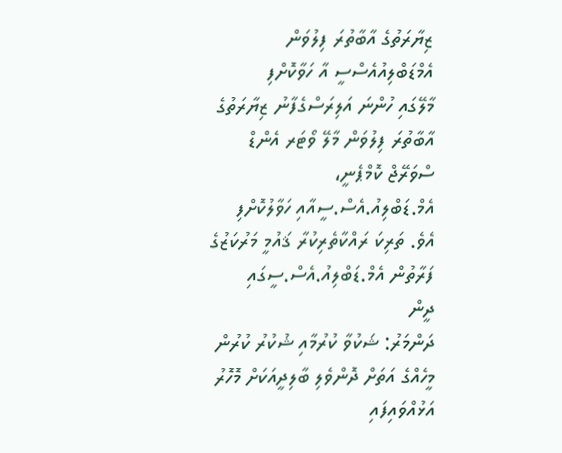ޒިޔާރަތުގެ އާބާތުރަ ފިލުވަން އެމްޑަބްލިއުއެސްސީ އާ ހަވާކޮށްފި
މާލޭގައި ހުންނަ އަލިރަސްގެފާނު ޒިޔާރަތުގެ އާބާތުރަ ފިލުވަން މާލޭ ވޯޓަރ އެންޑް ސްވަރޭޖް ކޮމްޕެނީ، އެމް.ޑަބްލިއު.އެސް.ސީއާއި ހަވާލުކޮށްފި އެވެ. ތަރިކަ ރައްކާތެރިކުރާ ޤައުމީ މަރުކަޒުގެ ފަރާތުން އެމް.ޑަބްލިއު.އެސް.ސީގައި
ދީން
ދަންމަރު: ޝަކުވާ ކުރުމާއި ޝުކުރު ކުރުން
މީހެއްގެ އަތަށް ދޮންވެލި ބާލިދީއަކަށް މޮހޮރު އަޅުއްވައިފައި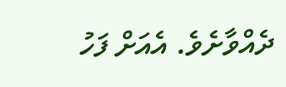ދެއްވާށެވެ. އެއަށް ފަހު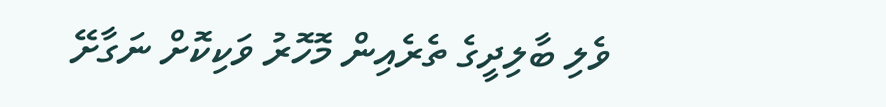ވެލި ބާލިދީގެ ތެރެއިން މޮހޮރު ވަކިކޮށް ނަގާށޭ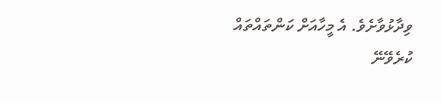ވިދާޅުވާށެވެ. އެ މީހާއަށް ކަންތައްތައް ކުރެވޭނޭ